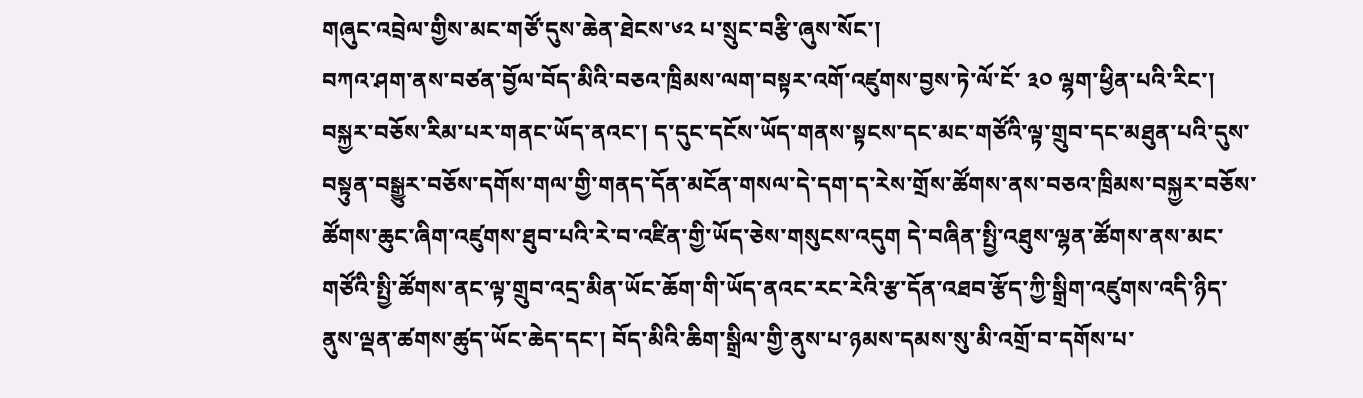གཞུང་འབྲེལ་གྱིས་མང་གཙོ་དུས་ཆེན་ཐེངས་༦༢ པ་སྲུང་བརྩི་ཞུས་སོང་།
བཀའ་ཤག་ནས་བཙན་བྱོལ་བོད་མིའི་བཅའ་ཁྲིམས་ལག་བསྟར་འགོ་འཛུགས་བྱས་ཏེ་ལོ་ངོ་ ༣༠ ལྷག་ཕྱིན་པའི་རིང་། བསྐྱར་བཅོས་རིམ་པར་གནང་ཡོད་ནའང་། ད་དུང་དངོས་ཡོད་གནས་སྟངས་དང་མང་གཙོའི་ལྟ་གྲུབ་དང་མཐུན་པའི་དུས་བསྟུན་བསྒྱུར་བཅོས་དགོས་གལ་གྱི་གནད་དོན་མངོན་གསལ་དེ་དག་ད་རེས་གྲོས་ཚོགས་ནས་བཅའ་ཁྲིམས་བསྐྱར་བཅོས་ཚོགས་ཆུང་ཞིག་འཛུགས་ཐུབ་པའི་རེ་བ་འཛིན་གྱི་ཡོད་ཅེས་གསུངས་འདུག དེ་བཞིན་སྤྱི་འཐུས་ལྷན་ཚོགས་ནས་མང་གཙོའི་སྤྱི་ཚོགས་ནང་ལྟ་གྲུབ་འདྲ་མིན་ཡོང་ཆོག་གི་ཡོད་ནའང་རང་རེའི་རྩ་དོན་འཐབ་རྩོད་ཀྱི་སྒྲིག་འཛུགས་འདི་ཉིད་ནུས་ལྡན་ཚགས་ཚུད་ཡོང་ཆེད་དང་། བོད་མིའི་ཆིག་སྒྲིལ་གྱི་ནུས་པ་ཉམས་དམས་སུ་མི་འགྲོ་བ་དགོས་པ་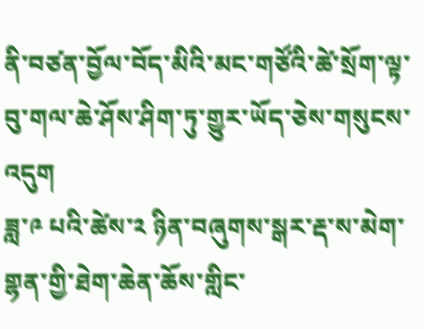ནི་བཙན་བྱོལ་བོད་མིའི་མང་གཙོའི་ཚེ་སྲོག་ལྟ་བུ་གལ་ཆེ་ཤོས་ཤིག་ཏུ་གྱུར་ཡོད་ཅེས་གསུངས་འདུག
ཟླ་༩ པའི་ཚེས་༢ ཉིན་བཞུགས་སྒར་རྡ་ས་མེག་གྷན་གྱི་ཐེག་ཆེན་ཆོས་གླིང་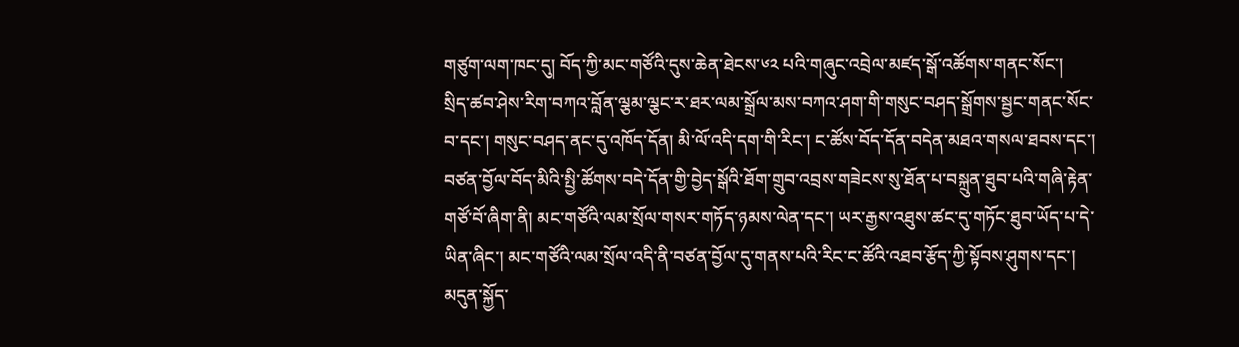གཙུག་ལག་ཁང་དུ། བོད་ཀྱི་མང་གཙོའི་དུས་ཆེན་ཐེངས་༦༢ པའི་གཞུང་འབྲེལ་མཛད་སྒོ་འཚོགས་གནང་སོང་།
སྲིད་ཚབ་ཤེས་རིག་བཀའ་བློན་ལྕམ་ལྕང་ར་ཐར་ལམ་སྒྲོལ་མས་བཀའ་ཤག་གི་གསུང་བཤད་སྒྲོགས་སྦྱང་གནང་སོང་བ་དང་། གསུང་བཤད་ནང་དུ་འཁོད་དོན། མི་ལོ་འདི་དག་གི་རིང་། ང་ཚོས་བོད་དོན་བདེན་མཐའ་གསལ་ཐབས་དང་། བཙན་བྱོལ་བོད་མིའི་སྤྱི་ཚོགས་བདེ་དོན་གྱི་བྱེད་སྒོའི་ཐོག་གྲུབ་འབྲས་གཟེངས་སུ་ཐོན་པ་བསྐྲུན་ཐུབ་པའི་གཞི་རྟེན་གཙོ་བོ་ཞིག་ནི། མང་གཙོའི་ལམ་སྲོལ་གསར་གཏོད་ཉམས་ལེན་དང་། ཡར་རྒྱས་འཐུས་ཚང་དུ་གཏོང་ཐུབ་ཡོད་པ་དེ་ཡིན་ཞིང་། མང་གཙོའི་ལམ་སྲོལ་འདི་ནི་བཙན་བྱོལ་དུ་གནས་པའི་རིང་ང་ཚོའི་འཐབ་རྩོད་ཀྱི་སྟོབས་ཤུགས་དང་། མདུན་སྐྱོད་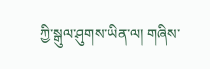ཀྱི་སྒུལ་ཤུགས་ཡིན་ལ། གཞིས་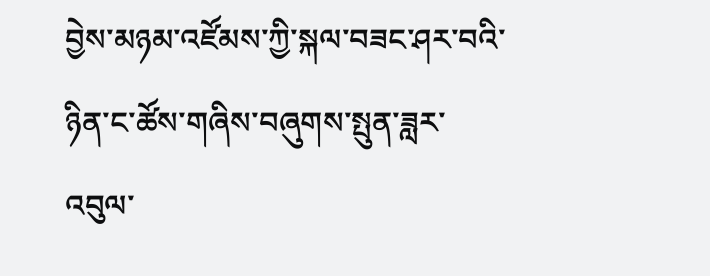བྱེས་མཉམ་འཛོམས་ཀྱི་སྐལ་བཟང་ཤར་བའི་ཉིན་ང་ཚོས་གཞིས་བཞུགས་སྤུན་ཟླར་འབུལ་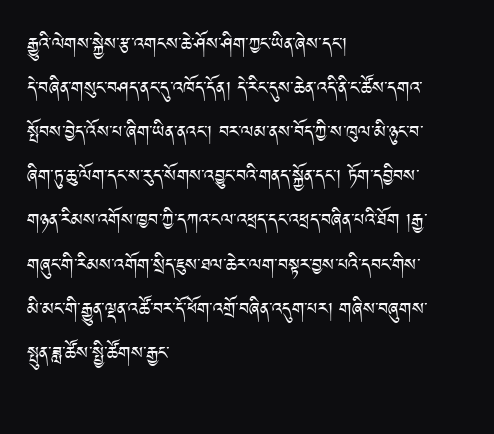རྒྱུའི་ལེགས་སྐྱེས་རྩ་འགངས་ཆེ་ཤོས་ཤིག་ཀྱང་ཡིན་ཞེས་དང་།
དེ་བཞིན་གསུང་བཤད་ནང་དུ་འཁོད་དོན། དེ་རིང་དུས་ཆེན་འདི་ནི་ང་ཚོས་དགའ་སྤོབས་བྱེད་འོས་པ་ཞིག་ཡིན་ནའང་། བར་ལམ་ནས་བོད་ཀྱི་ས་ཁུལ་མི་ཉུང་བ་ཞིག་ཏུ་ཆུ་ལོག་དང་ས་རུད་སོགས་འབྱུང་བའི་གནད་སྐྱོན་དང་། ཏོག་དབྱིབས་གཉན་རིམས་འགོས་ཁྱབ་ཀྱི་དཀའ་ངལ་འཕྲད་དང་འཕྲད་བཞིན་པའི་ཐོག །རྒྱ་གཞུང་གི་རིམས་འགོག་སྲིད་ཇུས་ཐལ་ཆེར་ལག་བསྟར་བྱས་པའི་དབང་གིས་མི་མང་གི་རྒྱུན་ལྡན་འཚོ་བར་དོ་ཕོག་འགྲོ་བཞིན་འདུག་པར། གཞིས་བཞུགས་སྤུན་ཟླ་ཚོས་སྤྱི་ཚོགས་རྒྱང་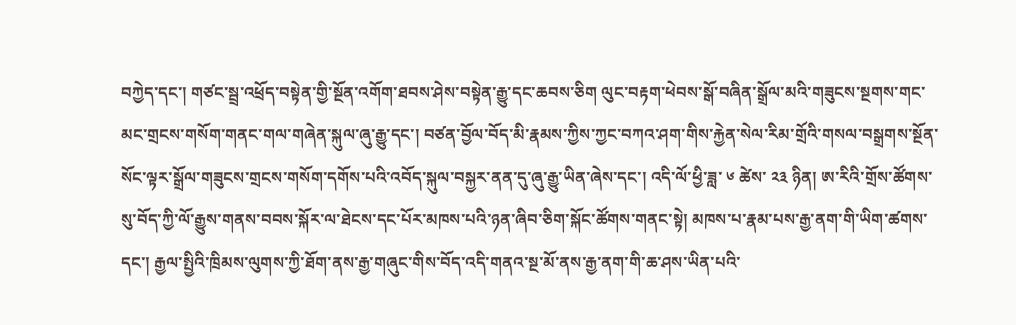བཀྱེད་དང་། གཙང་སྦྲ་འཕྲོད་བསྟེན་གྱི་སྔོན་འགོག་ཐབས་ཤེས་བསྟེན་རྒྱུ་དང་ཆབས་ཅིག ལུང་བརྟག་ཕེབས་སྒོ་བཞིན་སྒྲོལ་མའི་གཟུངས་སྔགས་གང་མང་གྲངས་གསོག་གནང་གལ་གཞེན་སྐུལ་ཞུ་རྒྱུ་དང་། བཙན་བྱོལ་བོད་མི་རྣམས་ཀྱིས་ཀྱང་བཀའ་ཤག་གིས་རྐྱེན་སེལ་རིམ་གྲོའི་གསལ་བསྒྲགས་སྔོན་སོང་ལྟར་སྒྲོལ་གཟུངས་གྲངས་གསོག་དགོས་པའི་འབོད་སྐུལ་བསྐྱར་ནན་དུ་ཞུ་རྒྱུ་ཡིན་ཞེས་དང་། འདི་ལོ་ཕྱི་ཟླ་ ༦ ཚེས་ ༢༣ ཉིན། ཨ་རིའི་གྲོས་ཚོགས་སུ་བོད་ཀྱི་ལོ་རྒྱུས་གནས་བབས་སྐོར་ལ་ཐེངས་དང་པོར་མཁས་པའི་ཉན་ཞིབ་ཅིག་སྐོང་ཚོགས་གནང་སྟེ། མཁས་པ་རྣམ་པས་རྒྱ་ནག་གི་ཡིག་ཚགས་དང་། རྒྱལ་སྤྱིའི་ཁྲིམས་ལུགས་ཀྱི་ཐོག་ནས་རྒྱ་གཞུང་གིས་བོད་འདི་གནའ་སྔ་མོ་ནས་རྒྱ་ནག་གི་ཆ་ཤས་ཡིན་པའི་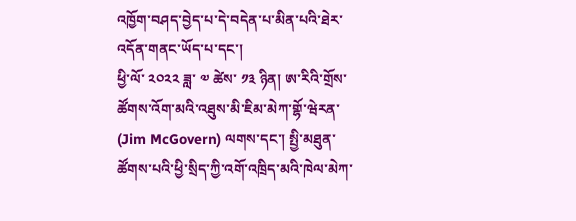འཁྱོག་བཤད་བྱེད་པ་དེ་བདེན་པ་མིན་པའི་ཐེར་འདོན་གནང་ཡོད་པ་དང་།
ཕྱི་ལོ་ ༢༠༢༢ ཟླ་ ༧ ཚེས་ ༡༣ ཉིན། ཨ་རིའི་གྲོས་ཚོགས་འོག་མའི་འཐུས་མི་ཇིམ་མེཀ་གྷོ་ཝེརན་ (Jim McGovern) ལགས་དང་། སྤྱི་མཐུན་ཚོགས་པའི་ཕྱི་སྲིད་ཀྱི་འགོ་འཁྲིད་མའི་ཁེལ་མེཀ་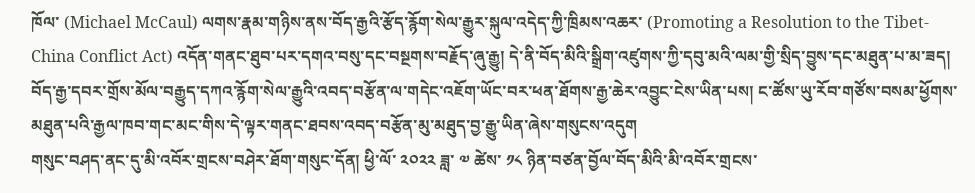ཁོལ་ (Michael McCaul) ལགས་རྣམ་གཉིས་ནས་བོད་རྒྱའི་རྩོད་རྙོག་སེལ་རྒྱུར་སྐུལ་འདེད་ཀྱི་ཁྲིམས་འཆར་ (Promoting a Resolution to the Tibet-China Conflict Act) འདོན་གནང་ཐུབ་པར་དགའ་བསུ་དང་བསྔགས་བརྗོད་ཞུ་རྒྱུ། དེ་ནི་བོད་མིའི་སྒྲིག་འཛུགས་ཀྱི་དབུ་མའི་ལམ་གྱི་སྲིད་བྱུས་དང་མཐུན་པ་མ་ཟད། བོད་རྒྱ་དབར་གྲོས་མོལ་བརྒྱུད་དཀའ་རྙོག་སེལ་རྒྱུའི་འབད་བརྩོན་ལ་གདེང་འཇོག་ཡོང་བར་ཕན་ཐོགས་རྒྱ་ཆེར་འབྱུང་ངེས་ཡིན་པས། ང་ཚོས་ཡུ་རོབ་གཙོས་བསམ་ཕྱོགས་མཐུན་པའི་རྒྱལ་ཁབ་གང་མང་གིས་དེ་ལྟར་གནང་ཐབས་འབད་བརྩོན་མུ་མཐུད་བྱ་རྒྱུ་ཡིན་ཞེས་གསུངས་འདུག
གསུང་བཤད་ནང་དུ་མི་འབོར་གྲངས་བཤེར་ཐོག་གསུང་དོན། ཕྱི་ལོ་ ༢༠༢༢ ཟླ་ ༧ ཚེས་ ༡༨ ཉིན་བཙན་བྱོལ་བོད་མིའི་མི་འབོར་གྲངས་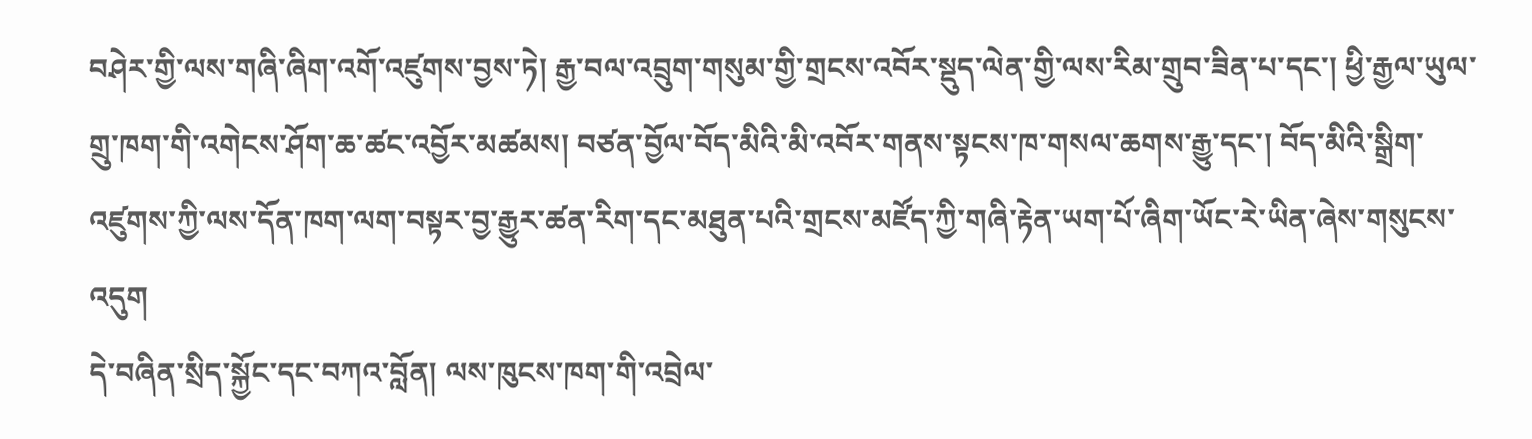བཤེར་གྱི་ལས་གཞི་ཞིག་འགོ་འཛུགས་བྱས་ཏེ། རྒྱ་བལ་འབྲུག་གསུམ་གྱི་གྲངས་འབོར་སྡུད་ལེན་གྱི་ལས་རིམ་གྲུབ་ཟིན་པ་དང་། ཕྱི་རྒྱལ་ཡུལ་གྲུ་ཁག་གི་འགེངས་ཤོག་ཆ་ཚང་འབྱོར་མཚམས། བཙན་བྱོལ་བོད་མིའི་མི་འབོར་གནས་སྟངས་ཁ་གསལ་ཆགས་རྒྱུ་དང་། བོད་མིའི་སྒྲིག་འཛུགས་ཀྱི་ལས་དོན་ཁག་ལག་བསྟར་བྱ་རྒྱུར་ཚན་རིག་དང་མཐུན་པའི་གྲངས་མཛོད་ཀྱི་གཞི་རྟེན་ཡག་པོ་ཞིག་ཡོང་རེ་ཡིན་ཞེས་གསུངས་འདུག
དེ་བཞིན་སྲིད་སྐྱོང་དང་བཀའ་བློན། ལས་ཁུངས་ཁག་གི་འབྲེལ་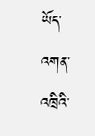ཡོད་འགན་འཁྲིའི་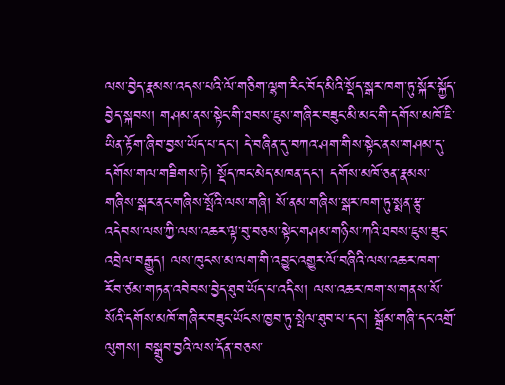ལས་བྱེད་རྣམས་འདས་པའི་ལོ་གཅིག་ལྷག་རིང་བོད་མིའི་སྡོད་སྒར་ཁག་ཏུ་སྐོར་སྐྱོད་བྱེད་སྐབས། གཤམ་ནས་སྟེང་གི་ཐབས་ཇུས་གཞིར་བཟུང་མི་མང་གི་དགོས་མཁོ་ཇི་ཡིན་རྟོག་ཞིབ་བྱས་ཡོད་པ་དང་། དེ་བཞིན་དུ་བཀའ་ཤག་གིས་སྟེང་ནས་གཤམ་དུ་དགོས་གལ་གཟིགས་ཏེ། སྡོད་ཁང་མེད་མཁན་དང་། དགོས་མཁོ་ཅན་རྣམས་གཞིས་སྒར་ནང་གཞིས་སྤོའི་ལས་གཞི། སོ་ནམ་གཞིས་སྒར་ཁག་ཏུ་སྨན་རྩྭ་འདེབས་ལས་ཀྱི་ལས་འཆར་ལྟ་བུ་བཅས་སྟེང་གཤམ་གཉིས་ཀའི་ཐབས་ཇུས་ཟུང་འབྲེལ་བརྒྱུད། ལས་ཁུངས་མ་ལག་གི་འབྱུང་འགྱུར་ལོ་བཞིའི་ལས་འཆར་ཁག་རོབ་ཙམ་གཏན་འབེབས་བྱེད་ཐུབ་ཡོད་པ་འདིས། ལས་འཆར་ཁག་ས་གནས་སོ་སོའི་དགོས་མཁོ་གཞིར་བཟུང་ཡོངས་ཁྱབ་ཏུ་སྤེལ་ཐུབ་པ་དང་། སྒྲོམ་གཞི་དང་འགྲོ་ལུགས། བསྒྲུབ་བྱའི་ལས་དོན་བཅས་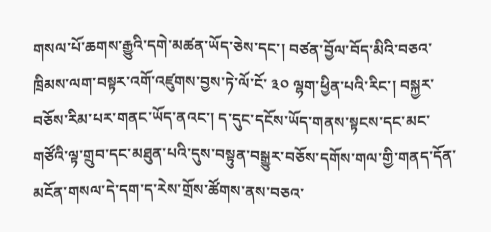གསལ་པོ་ཆགས་རྒྱུའི་དགེ་མཚན་ཡོད་ཅེས་དང་། བཙན་བྱོལ་བོད་མིའི་བཅའ་ཁྲིམས་ལག་བསྟར་འགོ་འཛུགས་བྱས་ཏེ་ལོ་ངོ་ ༣༠ ལྷག་ཕྱིན་པའི་རིང་། བསྐྱར་བཅོས་རིམ་པར་གནང་ཡོད་ནའང་། ད་དུང་དངོས་ཡོད་གནས་སྟངས་དང་མང་གཙོའི་ལྟ་གྲུབ་དང་མཐུན་པའི་དུས་བསྟུན་བསྒྱུར་བཅོས་དགོས་གལ་གྱི་གནད་དོན་མངོན་གསལ་དེ་དག་ད་རེས་གྲོས་ཚོགས་ནས་བཅའ་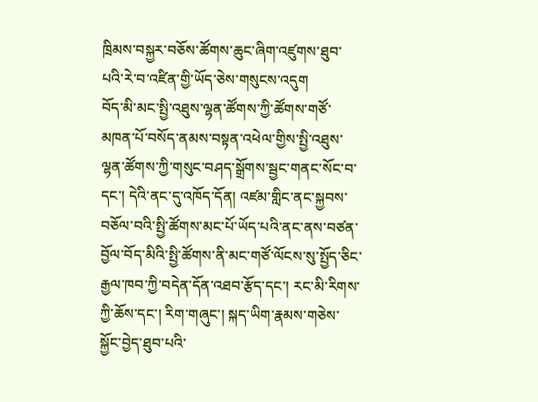ཁྲིམས་བསྐྱར་བཅོས་ཚོགས་ཆུང་ཞིག་འཛུགས་ཐུབ་པའི་རེ་བ་འཛིན་གྱི་ཡོད་ཅེས་གསུངས་འདུག
བོད་མི་མང་སྤྱི་འཐུས་ལྷན་ཚོགས་ཀྱི་ཚོགས་གཙོ་མཁན་པོ་བསོད་ནམས་བསྟན་འཕེལ་གྱིས་སྤྱི་འཐུས་ལྷན་ཚོགས་ཀྱི་གསུང་བཤད་སྒྲོགས་སྦྱང་གནང་སོང་བ་དང་། དེའི་ནང་དུ་འཁོད་དོན། འཛམ་གླིང་ནང་སྐྱབས་བཅོལ་བའི་སྤྱི་ཚོགས་མང་པོ་ཡོད་པའི་ནང་ནས་བཙན་བྱོལ་བོད་མིའི་སྤྱི་ཚོགས་ནི་མང་གཙོ་ལོངས་སུ་སྤྱོད་ཅིང་རྒྱལ་ཁབ་ཀྱི་བདེན་དོན་འཐབ་རྩོད་དང་། རང་མི་རིགས་ཀྱི་ཆོས་དང་། རིག་གཞུང་། སྐད་ཡིག་རྣམས་གཅེས་སྐྱོང་བྱེད་ཐུབ་པའི་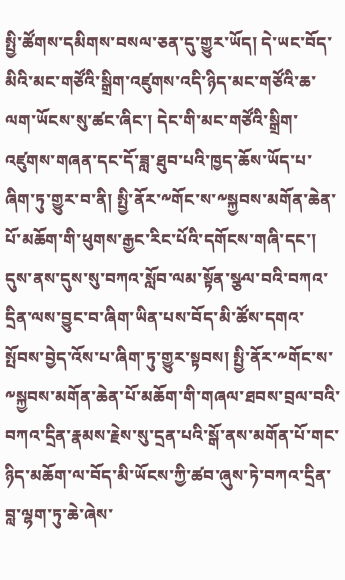སྤྱི་ཚོགས་དམིགས་བསལ་ཅན་དུ་གྱུར་ཡོད། དེ་ཡང་བོད་མིའི་མང་གཙོའི་སྒྲིག་འཛུགས་འདི་ཉིད་མང་གཙོའི་ཆ་ལག་ཡོངས་སུ་ཚང་ཞིང་། དེང་གི་མང་གཙོའི་སྒྲིག་འཛུགས་གཞན་དང་དོ་ཟླ་ཐུབ་པའི་ཁྱད་ཆོས་ཡོད་པ་ཞིག་ཏུ་གྱུར་བ་ནི། སྤྱི་ནོར་༸གོང་ས་༸སྐྱབས་མགོན་ཆེན་པོ་མཆོག་གི་ཕུགས་རྒྱང་རིང་པོའི་དགོངས་གཞི་དང་། དུས་ནས་དུས་སུ་བཀའ་སློབ་ལམ་སྟོན་སྩལ་བའི་བཀའ་དྲིན་ལས་བྱུང་བ་ཞིག་ཡིན་པས་བོད་མི་ཚོས་དགའ་སྤོབས་བྱེད་འོས་པ་ཞིག་ཏུ་གྱུར་སྟབས། སྤྱི་ནོར་༸གོང་ས་༸སྐྱབས་མགོན་ཆེན་པོ་མཆོག་གི་གཞལ་ཐབས་བྲལ་བའི་བཀའ་དྲིན་རྣམས་རྗེས་སུ་དྲན་པའི་སྒོ་ནས་མགོན་པོ་གང་ཉིད་མཆོག་ལ་བོད་མི་ཡོངས་ཀྱི་ཚབ་ཞུས་ཏེ་བཀའ་དྲིན་བླ་ལྷག་ཏུ་ཆེ་ཞེས་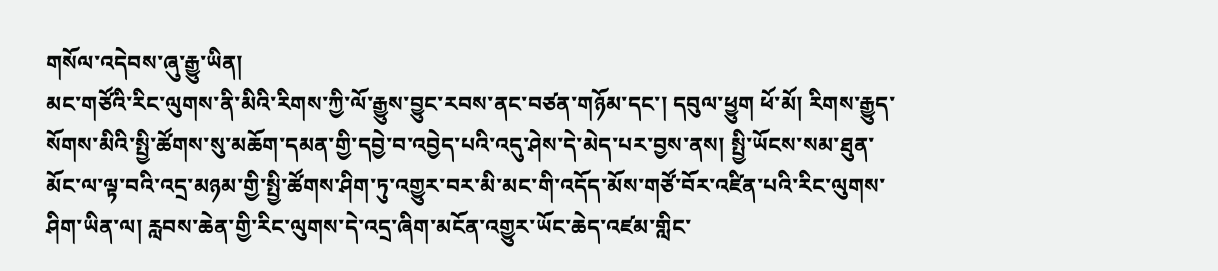གསོལ་འདེབས་ཞུ་རྒྱུ་ཡིན།
མང་གཙོའི་རིང་ལུགས་ནི་མིའི་རིགས་ཀྱི་ལོ་རྒྱུས་བྱུང་རབས་ནང་བཙན་གཉོམ་དང་། དབུལ་ཕྱུག ཕོ་མོ། རིགས་རྒྱུད་སོགས་མིའི་སྤྱི་ཚོགས་སུ་མཆོག་དམན་གྱི་དབྱེ་བ་འབྱེད་པའི་འདུ་ཤེས་དེ་མེད་པར་བྱས་ནས། སྤྱི་ཡོངས་སམ་ཐུན་མོང་ལ་ལྟ་བའི་འདྲ་མཉམ་གྱི་སྤྱི་ཚོགས་ཤིག་ཏུ་འགྱུར་བར་མི་མང་གི་འདོད་མོས་གཙོ་བོར་འཛིན་པའི་རིང་ལུགས་ཤིག་ཡིན་ལ། རླབས་ཆེན་གྱི་རིང་ལུགས་དེ་འདྲ་ཞིག་མངོན་འགྱུར་ཡོང་ཆེད་འཛམ་གླིང་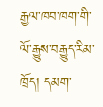རྒྱལ་ཁབ་ཁག་གི་ལོ་རྒྱུས་བརྒྱུད་རིམ་ཁྲོད། དམག་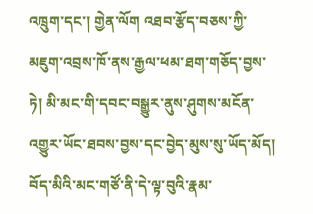འཁྲུག་དང་། གྱེན་ལོག འཐབ་རྩོད་བཅས་ཀྱི་མཇུག་འབྲས་ཁོ་ནས་རྒྱལ་ཕམ་ཐག་གཅོད་བྱས་ཏེ། མི་མང་གི་དབང་བསྒྱུར་ནུས་ཤུགས་མངོན་འགྱུར་ཡོང་ཐབས་བྱས་དང་བྱེད་མུས་སུ་ཡོད་མོད། བོད་མིའི་མང་གཙོ་ནི་དེ་ལྟ་བུའི་རྣམ་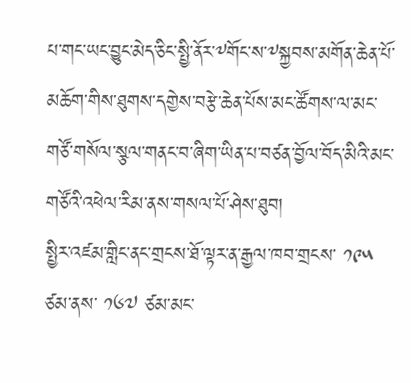པ་གང་ཡང་བྱུང་མེད་ཅིང་སྤྱི་ནོར་༸གོང་ས་༸སྐྱབས་མགོན་ཆེན་པོ་མཆོག་གིས་ཐུགས་དགྱེས་བརྩེ་ཆེན་པོས་མང་ཚོགས་ལ་མང་གཙོ་གསོལ་སྩལ་གནང་བ་ཞིག་ཡིན་པ་བཙན་བྱོལ་བོད་མིའི་མང་གཙོའི་འཕེལ་རིམ་ནས་གསལ་པོ་ཤེས་ཐུབ།
སྤྱིར་འཛམ་གླིང་ནང་གྲངས་ཐོ་ལྟར་ན་རྒྱལ་ཁབ་གྲངས་ ༡༩༥ ཙམ་ནས་ ༡༦༧ ཙམ་མང་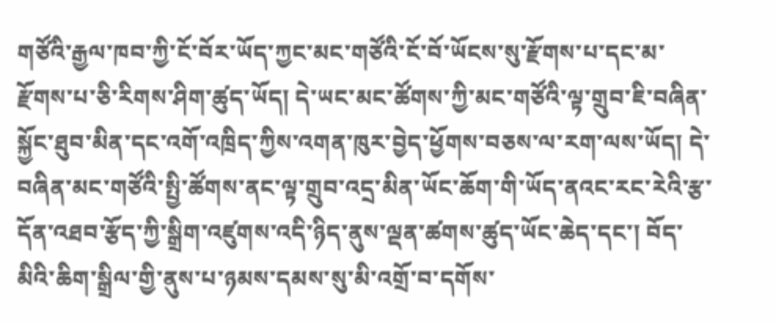གཙོའི་རྒྱལ་ཁབ་ཀྱི་ངོ་བོར་ཡོད་ཀྱང་མང་གཙོའི་ངོ་བོ་ཡོངས་སུ་རྫོགས་པ་དང་མ་རྫོགས་པ་ཅི་རིགས་ཤིག་ཚུད་ཡོད། དེ་ཡང་མང་ཚོགས་ཀྱི་མང་གཙོའི་ལྟ་གྲུབ་ཇི་བཞིན་སྐྱོང་ཐུབ་མིན་དང་འགོ་འཁྲིད་ཀྱིས་འགན་ཁུར་བྱེད་ཕྱོགས་བཅས་ལ་རག་ལས་ཡོད། དེ་བཞིན་མང་གཙོའི་སྤྱི་ཚོགས་ནང་ལྟ་གྲུབ་འདྲ་མིན་ཡོང་ཆོག་གི་ཡོད་ནའང་རང་རེའི་རྩ་དོན་འཐབ་རྩོད་ཀྱི་སྒྲིག་འཛུགས་འདི་ཉིད་ནུས་ལྡན་ཚགས་ཚུད་ཡོང་ཆེད་དང་། བོད་མིའི་ཆིག་སྒྲིལ་གྱི་ནུས་པ་ཉམས་དམས་སུ་མི་འགྲོ་བ་དགོས་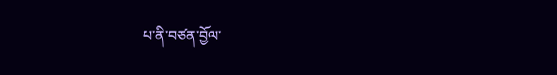པ་ནི་བཙན་བྱོལ་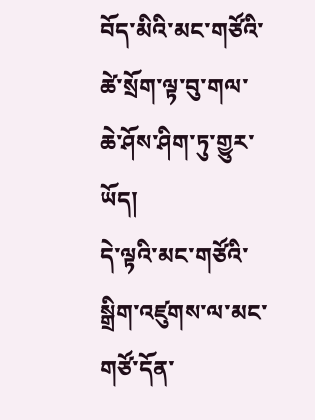བོད་མིའི་མང་གཙོའི་ཚེ་སྲོག་ལྟ་བུ་གལ་ཆེ་ཤོས་ཤིག་ཏུ་གྱུར་ཡོད།
དེ་ལྟའི་མང་གཙོའི་སྒྲིག་འཛུགས་ལ་མང་གཙོ་དོན་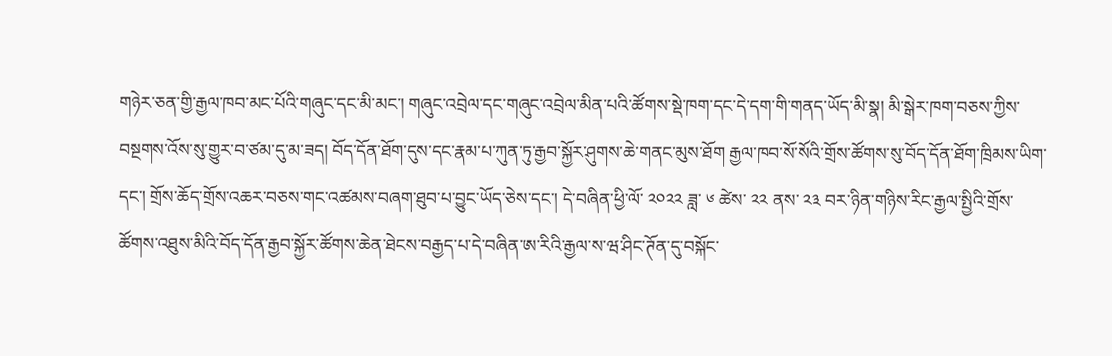གཉེར་ཅན་གྱི་རྒྱལ་ཁབ་མང་པོའི་གཞུང་དང་མི་མང་། གཞུང་འབྲེལ་དང་གཞུང་འབྲེལ་མིན་པའི་ཚོགས་སྡེ་ཁག་དང་དེ་དག་གི་གནད་ཡོད་མི་སྣ། མི་སྒེར་ཁག་བཅས་ཀྱིས་བསྔགས་འོས་སུ་གྱུར་བ་ཙམ་དུ་མ་ཟད། བོད་དོན་ཐོག་དུས་དང་རྣམ་པ་ཀུན་ཏུ་རྒྱབ་སྐྱོར་ཤུགས་ཆེ་གནང་མུས་ཐོག རྒྱལ་ཁབ་སོ་སོའི་གྲོས་ཚོགས་སུ་བོད་དོན་ཐོག་ཁྲིམས་ཡིག་དང་། གྲོས་ཆོད་གྲོས་འཆར་བཅས་གང་འཚམས་བཞག་ཐུབ་པ་བྱུང་ཡོད་ཅེས་དང་། དེ་བཞིན་ཕྱི་ལོ་ ༢༠༢༢ ཟླ་ ༦ ཚེས་ ༢༢ ནས་ ༢༣ བར་ཉིན་གཉིས་རིང་རྒྱལ་སྤྱིའི་གྲོས་ཚོགས་འཐུས་མིའི་བོད་དོན་རྒྱབ་སྐྱོར་ཚོགས་ཆེན་ཐེངས་བརྒྱད་པ་དེ་བཞིན་ཨ་རིའི་རྒྱལ་ས་ཝ་ཤིང་ཊོན་དུ་བསྐོང་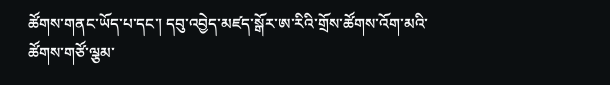ཚོགས་གནང་ཡོད་པ་དང་། དབུ་འབྱེད་མཛད་སྒོར་ཨ་རིའི་གྲོས་ཚོགས་འོག་མའི་ཚོགས་གཙོ་ལྕམ་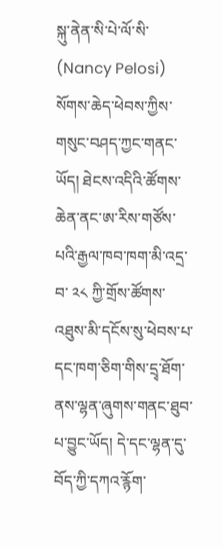སྐུ་ནེན་སི་པེ་ལོ་སི་ (Nancy Pelosi) སོགས་ཆེད་ཕེབས་ཀྱིས་གསུང་བཤད་ཀྱང་གནང་ཡོད། ཐེངས་འདིའི་ཚོགས་ཆེན་ནང་ཨ་རིས་གཙོས་པའི་རྒྱལ་ཁབ་ཁག་མི་འདྲ་བ་ ༢༨ ཀྱི་གྲོས་ཚོགས་འཐུས་མི་དངོས་སུ་ཕེབས་པ་དང་ཁག་ཅིག་གིས་དྲྭ་ཐོག་ནས་ལྷན་ཞུགས་གནང་ཐུབ་པ་བྱུང་ཡོད། དེ་དང་ལྷན་དུ་བོད་ཀྱི་དཀའ་རྙོག་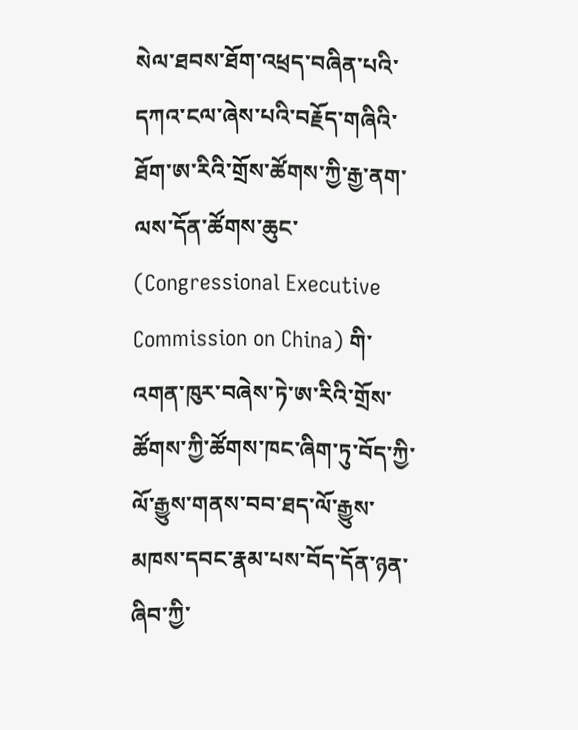སེལ་ཐབས་ཐོག་འཕྲད་བཞིན་པའི་དཀའ་ངལ་ཞེས་པའི་བརྗོད་གཞིའི་ཐོག་ཨ་རིའི་གྲོས་ཚོགས་ཀྱི་རྒྱ་ནག་ལས་དོན་ཚོགས་ཆུང་ (Congressional Executive Commission on China) གི་འགན་ཁུར་བཞེས་ཏེ་ཨ་རིའི་གྲོས་ཚོགས་ཀྱི་ཚོགས་ཁང་ཞིག་ཏུ་བོད་ཀྱི་ལོ་རྒྱུས་གནས་བབ་ཐད་ལོ་རྒྱུས་མཁས་དབང་རྣམ་པས་བོད་དོན་ཉན་ཞིབ་ཀྱི་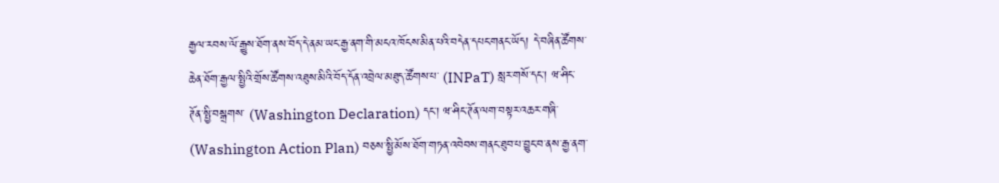རྒྱལ་རབས་ལོ་རྒྱུས་ཐོག་ནས་བོད་དེ་ནམ་ཡང་རྒྱ་ནག་གི་མངའ་ཁོངས་མིན་པའི་བདེན་དཔང་གནང་ཡོད། དེ་བཞིན་ཚོགས་ཆེན་ཐོག་རྒྱལ་སྤྱིའི་གྲོས་ཚོགས་འཐུས་མིའི་བོད་དོན་འབྲེལ་མཐུད་ཚོགས་པ་ (INPaT) སླར་གསོ་དང་། ཝ་ཤིང་ཊོན་སྤྱི་བསྒྲགས་ (Washington Declaration) དང་། ཝ་ཤིང་ཊོན་ལག་བསྟར་འཆར་གཞི་ (Washington Action Plan) བཅས་སྤྱི་མོས་ཐོག་གཏན་འབེབས་གནང་ཐུབ་པ་བྱུང་བ་ནས་རྒྱ་ནག་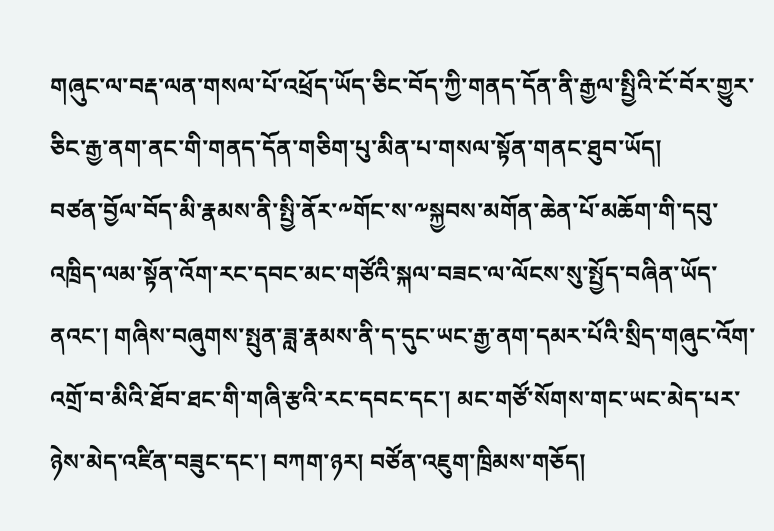གཞུང་ལ་བརྡ་ལན་གསལ་པོ་འཕྲོད་ཡོད་ཅིང་བོད་ཀྱི་གནད་དོན་ནི་རྒྱལ་སྤྱིའི་ངོ་བོར་གྱུར་ཅིང་རྒྱ་ནག་ནང་གི་གནད་དོན་གཅིག་པུ་མིན་པ་གསལ་སྟོན་གནང་ཐུབ་ཡོད།
བཙན་བྱོལ་བོད་མི་རྣམས་ནི་སྤྱི་ནོར་༸གོང་ས་༸སྐྱབས་མགོན་ཆེན་པོ་མཆོག་གི་དབུ་འཁྲིད་ལམ་སྟོན་འོག་རང་དབང་མང་གཙོའི་སྐལ་བཟང་ལ་ལོངས་སུ་སྤྱོད་བཞིན་ཡོད་ནའང་། གཞིས་བཞུགས་སྤུན་ཟླ་རྣམས་ནི་ད་དུང་ཡང་རྒྱ་ནག་དམར་པོའི་སྲིད་གཞུང་འོག་འགྲོ་བ་མིའི་ཐོབ་ཐང་གི་གཞི་རྩའི་རང་དབང་དང་། མང་གཙོ་སོགས་གང་ཡང་མེད་པར་ཉེས་མེད་འཛིན་བཟུང་དང་། བཀག་ཉར། བཙོན་འཇུག་ཁྲིམས་གཅོད།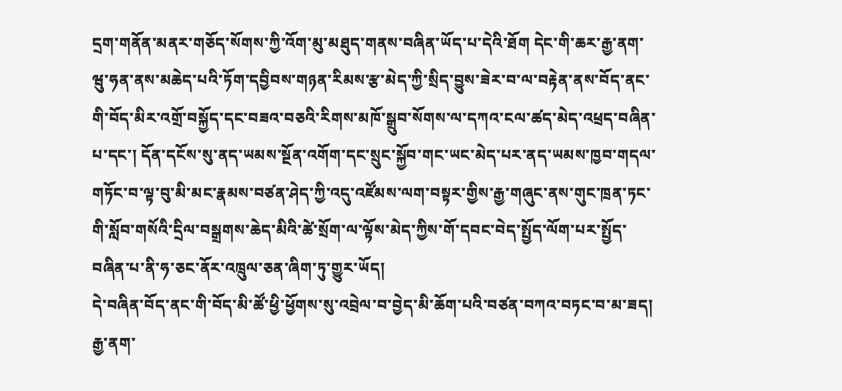དྲག་གནོན་མནར་གཅོད་སོགས་ཀྱི་འོག་མུ་མཐུད་གནས་བཞིན་ཡོད་པ་དེའི་ཐོག དེང་གི་ཆར་རྒྱ་ནག་ཝུ་ཧན་ནས་མཆེད་པའི་ཏོག་དབྱིབས་གཉན་རིམས་རྩ་མེད་ཀྱི་སྲིད་བྱུས་ཟེར་བ་ལ་བརྟེན་ནས་བོད་ནང་གི་བོད་མིར་འགྲོ་བསྐྱོད་དང་བཟའ་བཅའི་རིགས་མཁོ་སྒྲུབ་སོགས་ལ་དཀའ་ངལ་ཚད་མེད་འཕྲད་བཞིན་པ་དང་། དོན་དངོས་སུ་ནད་ཡམས་སྔོན་འགོག་དང་སྲུང་སྐྱོབ་གང་ཡང་མེད་པར་ནད་ཡམས་ཁྱབ་གདལ་གཏོང་བ་ལྟ་བུ་མི་མང་རྣམས་བཙན་ཤེད་ཀྱི་འདུ་འཛོམས་ལག་བསྟར་གྱིས་རྒྱ་གཞུང་ནས་གུང་ཁྲན་ཏང་གི་སློབ་གསོའི་དྲིལ་བསྒྲགས་ཆེད་མིའི་ཚེ་སྲོག་ལ་ལྟོས་མེད་ཀྱིས་གོ་དབང་བེད་སྤྱོད་ལོག་པར་སྤྱོད་བཞིན་པ་ནི་ཧ་ཅང་ནོར་འཁྲུལ་ཅན་ཞིག་ཏུ་གྱུར་ཡོད།
དེ་བཞིན་བོད་ནང་གི་བོད་མི་ཚོ་ཕྱི་ཕྱོགས་སུ་འབྲེལ་བ་བྱེད་མི་ཆོག་པའི་བཙན་བཀའ་བཏང་བ་མ་ཟད། རྒྱ་ནག་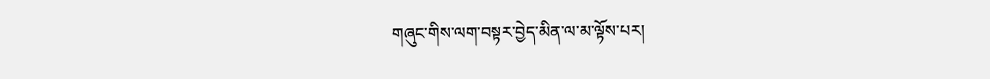གཞུང་གིས་ལག་བསྟར་བྱེད་མིན་ལ་མ་ལྟོས་པར།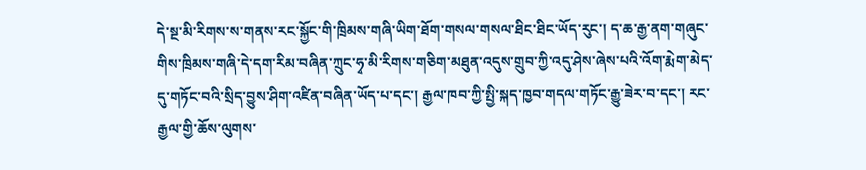དེ་སྔ་མི་རིགས་ས་གནས་རང་སྐྱོང་གི་ཁྲིམས་གཞི་ཡིག་ཐོག་གསལ་གསལ་ཐིང་ཐིང་ཡོད་རུང་། ད་ཆ་རྒྱ་ནག་གཞུང་གིས་ཁྲིམས་གཞི་དེ་དག་རིམ་བཞིན་ཀྲུང་ཧྭ་མི་རིགས་གཅིག་མཐུན་འདུས་གྲུབ་ཀྱི་འདུ་ཤེས་ཞེས་པའི་འོག་རྨེག་མེད་དུ་གཏོང་བའི་སྲིད་བྱུས་ཤིག་འཛིན་བཞིན་ཡོད་པ་དང་། རྒྱལ་ཁབ་ཀྱི་སྤྱི་སྐད་ཁྱབ་གདལ་གཏོང་རྒྱུ་ཟེར་བ་དང་། རང་རྒྱལ་གྱི་ཆོས་ལུགས་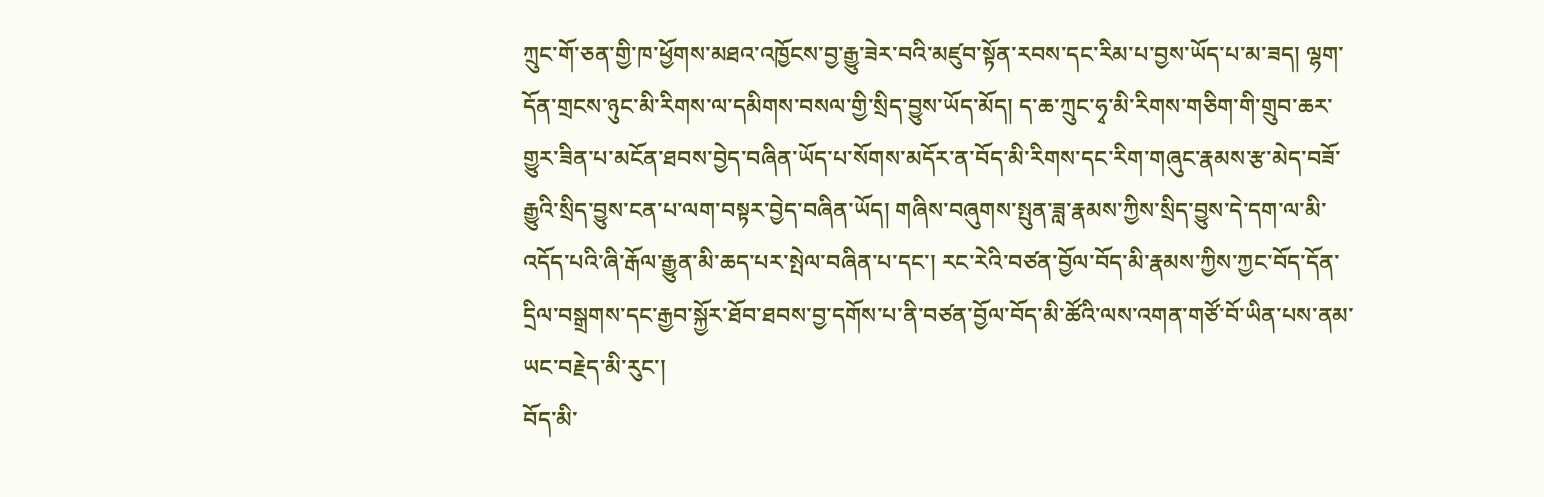ཀྲུང་གོ་ཅན་གྱི་ཁ་ཕྱོགས་མཐའ་འཁྱོངས་བྱ་རྒྱུ་ཟེར་བའི་མཛུབ་སྟོན་རབས་དང་རིམ་པ་བྱས་ཡོད་པ་མ་ཟད། ལྷག་དོན་གྲངས་ཉུང་མི་རིགས་ལ་དམིགས་བསལ་གྱི་སྲིད་བྱུས་ཡོད་མོད། ད་ཆ་ཀྲུང་ཧྭ་མི་རིགས་གཅིག་གི་གྲུབ་ཆར་གྱུར་ཟིན་པ་མངོན་ཐབས་བྱེད་བཞིན་ཡོད་པ་སོགས་མདོར་ན་བོད་མི་རིགས་དང་རིག་གཞུང་རྣམས་རྩ་མེད་བཟོ་རྒྱུའི་སྲིད་བྱུས་ངན་པ་ལག་བསྟར་བྱེད་བཞིན་ཡོད། གཞིས་བཞུགས་སྤུན་ཟླ་རྣམས་ཀྱིས་སྲིད་བྱུས་དེ་དག་ལ་མི་འདོད་པའི་ཞི་རྒོལ་རྒྱུན་མི་ཆད་པར་སྤེལ་བཞིན་པ་དང་། རང་རེའི་བཙན་བྱོལ་བོད་མི་རྣམས་ཀྱིས་ཀྱང་བོད་དོན་དྲིལ་བསྒྲགས་དང་རྒྱབ་སྐྱོར་ཐོབ་ཐབས་བྱ་དགོས་པ་ནི་བཙན་བྱོལ་བོད་མི་ཚོའི་ལས་འགན་གཙོ་བོ་ཡིན་པས་ནམ་ཡང་བརྗེད་མི་རུང་།
བོད་མི་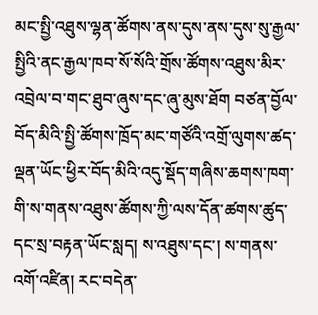མང་སྤྱི་འཐུས་ལྷན་ཚོགས་ནས་དུས་ནས་དུས་སུ་རྒྱལ་སྤྱིའི་ནང་རྒྱལ་ཁབ་སོ་སོའི་གྲོས་ཚོགས་འཐུས་མིར་འབྲེལ་བ་གང་ཐུབ་ཞུས་དང་ཞུ་མུས་ཐོག བཙན་བྱོལ་བོད་མིའི་སྤྱི་ཚོགས་ཁྲོད་མང་གཙོའི་འགྲོ་ལུགས་ཚད་ལྡན་ཡོང་ཕྱིར་བོད་མིའི་འདུ་སྡོད་གཞིས་ཆགས་ཁག་གི་ས་གནས་འཐུས་ཚོགས་ཀྱི་ལས་དོན་ཚགས་ཚུད་དང་སྲ་བརྟན་ཡོང་སླད། ས་འཐུས་དང་། ས་གནས་འགོ་འཛིན། རང་བདེན་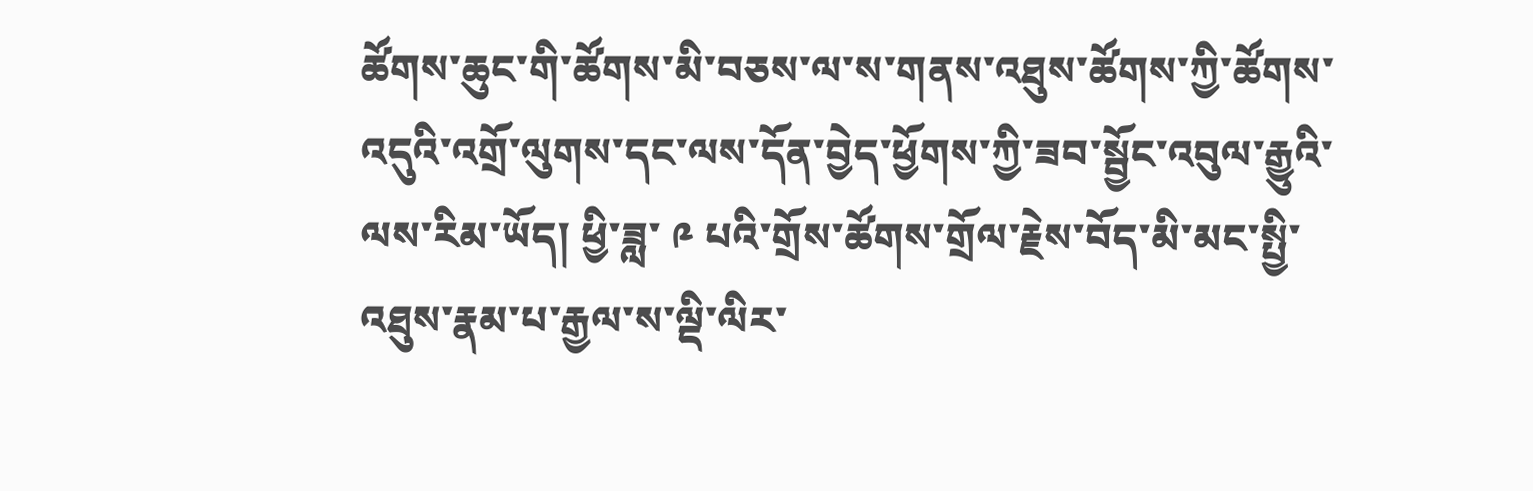ཚོགས་ཆུང་གི་ཚོགས་མི་བཅས་ལ་ས་གནས་འཐུས་ཚོགས་ཀྱི་ཚོགས་འདུའི་འགྲོ་ལུགས་དང་ལས་དོན་བྱེད་ཕྱོགས་ཀྱི་ཟབ་སྦྱོང་འབུལ་རྒྱུའི་ལས་རིམ་ཡོད། ཕྱི་ཟླ་ ༩ པའི་གྲོས་ཚོགས་གྲོལ་རྗེས་བོད་མི་མང་སྤྱི་འཐུས་རྣམ་པ་རྒྱལ་ས་ལྡི་ལིར་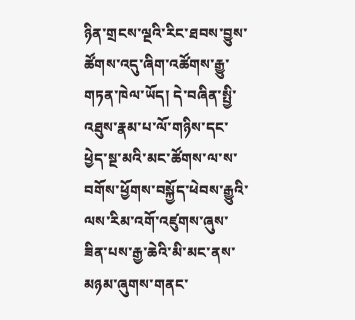ཉིན་གྲངས་ལྔའི་རིང་ཐབས་བྱུས་ཚོགས་འདུ་ཞིག་འཚོགས་རྒྱུ་གཏན་ཁེལ་ཡོད། དེ་བཞིན་སྤྱི་འཐུས་རྣམ་པ་ལོ་གཉིས་དང་ཕྱེད་སྔ་མའི་མང་ཚོགས་ལ་ས་བགོས་ཕྱོགས་བསྐྱོད་ཕེབས་རྒྱུའི་ལས་རིམ་འགོ་འཛུགས་ཞུས་ཟིན་པས་རྒྱ་ཆེའི་མི་མང་ནས་མཉམ་ཞུགས་གནང་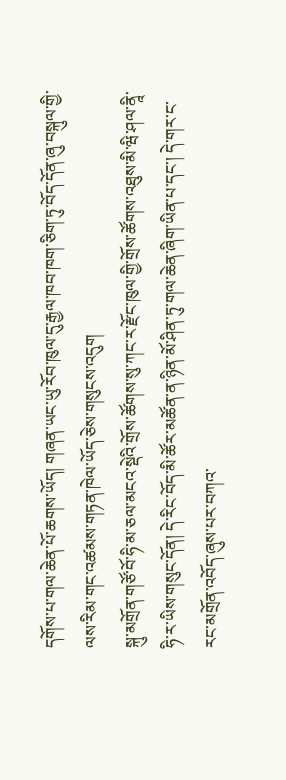དགོས་པ་གལ་ཆེན་པོ་ཆགས་ཡོད། གཞན་ཡང་ཡུ་རོབ་ཁུལ་དུ་རྒྱལ་ཁབ་ཁག་ཅིག་ཏུ་བོད་དོན་ཞུ་བསྐུལ་གྱི་ལས་རིམ་གང་འཚམས་གཏན་ཁེལ་ཡོད་ཅེས་གསུངས་འདུག
སྐུ་མགྲོན་གཙོ་བོ་ཧི་མ་ཅལ་མངའ་སྡེའི་གྲོས་ཚོགས་སུ་ཀང་ར་རྫོང་ཁུལ་གྱི་གྲོས་ཚོགས་འཐུས་མི་ཝི་ཤལ་ནཱི་ཧི་ར་ཡིས་གསུང་དོན། དེ་རིང་བོད་མི་ཚོར་མཚོན་ན་ཉིན་མོ་ཤིན་ཏུ་གལ་ཆེན་ཞིག་ཡིན་པ་དང་། དེ་གར་ང་རང་མགྲོན་འབོད་ཞུས་པར་བཀའ་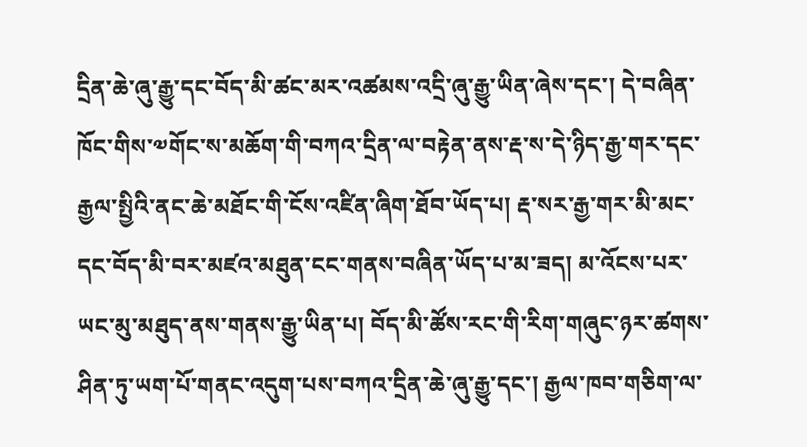དྲིན་ཆེ་ཞུ་རྒྱུ་དང་བོད་མི་ཚང་མར་འཚམས་འདྲི་ཞུ་རྒྱུ་ཡིན་ཞེས་དང་། དེ་བཞིན་ཁོང་གིས་༧གོང་ས་མཆོག་གི་བཀའ་དྲིན་ལ་བརྟེན་ནས་རྡ་ས་དེ་ཉིད་རྒྱ་གར་དང་རྒྱལ་སྤྱིའི་ནང་ཆེ་མཐོང་གི་ངོས་འཛིན་ཞིག་ཐོབ་ཡོད་པ། རྡ་སར་རྒྱ་གར་མི་མང་དང་བོད་མི་བར་མཛའ་མཐུན་ངང་གནས་བཞིན་ཡོད་པ་མ་ཟད། མ་འོངས་པར་ཡང་མུ་མཐུད་ནས་གནས་རྒྱུ་ཡིན་པ། བོད་མི་ཚོས་རང་གི་རིག་གཞུང་ཉར་ཚགས་ཤིན་ཏུ་ཡག་པོ་གནང་འདུག་པས་བཀའ་དྲིན་ཆེ་ཞུ་རྒྱུ་དང་། རྒྱལ་ཁབ་གཅིག་ལ་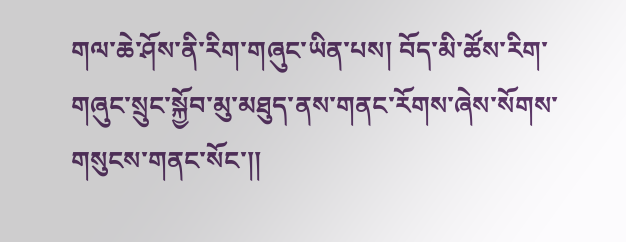གལ་ཆེ་ཤོས་ནི་རིག་གཞུང་ཡིན་པས། བོད་མི་ཚོས་རིག་གཞུང་སྲུང་སྐྱོབ་མུ་མཐུད་ནས་གནང་རོགས་ཞེས་སོགས་གསུངས་གནང་སོང་།།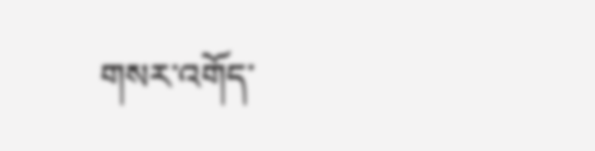གསར་འགོད་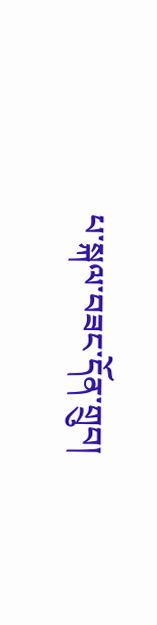པ་སྐལ་བཟང་དོན་གྲུབ།